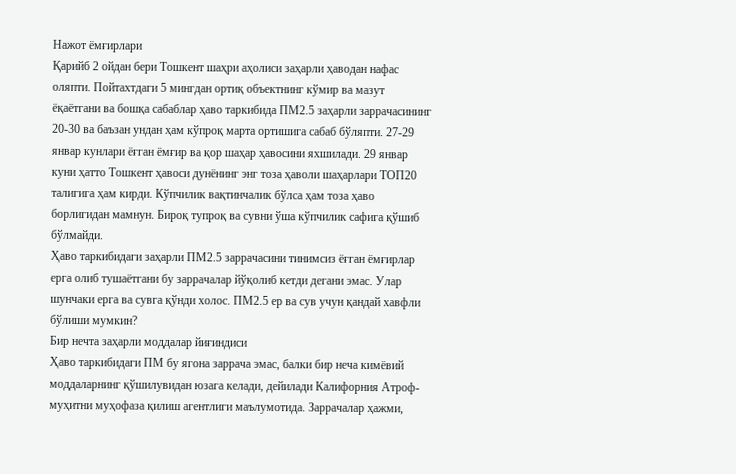Нажот ёмғирлари
Қарийб 2 ойдан бери Тошкент шаҳри аҳолиси заҳарли ҳаводан нафас оляпти. Пойтахтдаги 5 мингдан ортиқ объектнинг кўмир ва мазут ёқаётгани ва бошқа сабаблар ҳаво таркибида ПМ2.5 заҳарли заррачасининг 20-30 ва баъзан ундан ҳам кўпроқ марта ортишига сабаб бўляпти. 27-29 январ кунлари ёғган ёмғир ва қор шаҳар ҳавосини яхшилади. 29 январ куни ҳатто Тошкент ҳавоси дунёнинг энг тоза ҳаволи шаҳарлари ТОП20 талигига ҳам кирди. Кўпчилик вақтинчалик бўлса ҳам тоза ҳаво борлигидан мамнун. Бироқ тупроқ ва сувни ўша кўпчилик сафига қўшиб бўлмайди.
Ҳаво таркибидаги заҳарли ПМ2.5 заррачасини тинимсиз ёғган ёмғирлар ерга олиб тушаётгани бу заррачалар йўқолиб кетди дегани эмас. Улар шунчаки ерга ва сувга қўнди холос. ПМ2.5 ер ва сув учун қандай хавфли бўлиши мумкин?
Бир нечта заҳарли моддалар йиғиндиси
Ҳаво таркибидаги ПМ бу ягона заррача эмас, балки бир неча кимёвий моддаларнинг қўшилувидан юзага келади, дейилади Калифорния Атроф-муҳитни муҳофаза қилиш агентлиги маълумотида. Заррачалар ҳажми,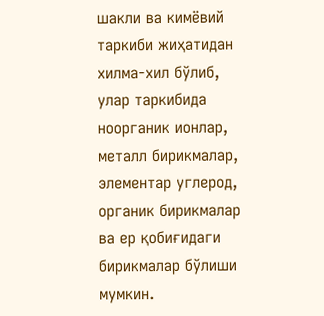шакли ва кимёвий таркиби жиҳатидан хилма-хил бўлиб, улар таркибида ноорганик ионлар, металл бирикмалар, элементар углерод, органик бирикмалар ва ер қобиғидаги бирикмалар бўлиши мумкин.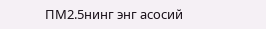ПМ2.5нинг энг асосий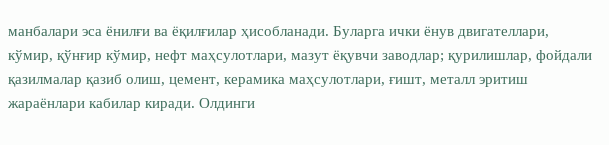манбалари эса ёнилғи ва ёқилғилар ҳисобланади. Буларга ички ёнув двигателлари, кўмир, қўнғир кўмир, нефт маҳсулотлари, мазут ёқувчи заводлар; қурилишлар, фойдали қазилмалар қазиб олиш, цемент, керамика маҳсулотлари, ғишт, металл эритиш жараёнлари кабилар киради. Олдинги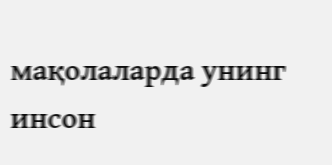мақолаларда унинг инсон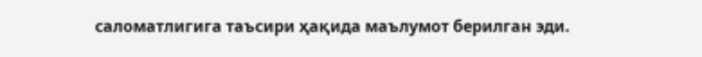саломатлигига таъсири ҳақида маълумот берилган эди.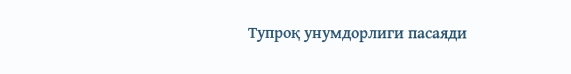Тупроқ унумдорлиги пасаяди